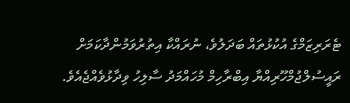ޓެރަރިޒަމްގެ އުކުޅުތައް ބަދަލުވެ، ނުރައްކާ އިތުރުވަމުންދާކަމަށް ރައީސުލްޖުމްހޫރިއްޔާ އިބްރާހިމް މުހައްމަދު ސާލިހު ވިދާޅުވެއްޖެއެވެ.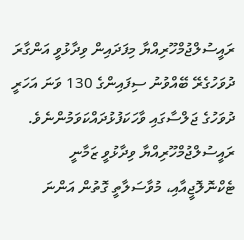ރައީސުލްޖުމްހޫރިއްޔާ މިފަދައިން ވިދާޅުވީ އަންގާރަ ދުވަހުގެރޭ ބޭއްވުނު ސިފައިންގެ 130 ވަނަ އަހަރީ ދުވަހުގެ ޖަލްސާގައި ވާހަކަފުޅުދައްކަވަމުންނެވެ.
ރައީސުލްޖުމްހޫރިއްޔާ ވިދާޅުވީ ޒަމާނީ ޓެކްނޮލޮޖީއާއި، މުވާސަލާތީ ގޮތުން އަންނަ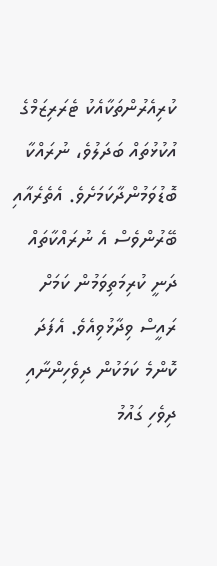ކުރިއެރުންތަކާއެކު ޓެރަރިޒަމްގެ އުކުޅުތައް ބަދަލުވެ، ނުރައްކާ ބޮޑުވަމުންދާކަމަށެވެ. އެތެރެއާއި ބޭރުންވެސް އެ ނުރައްކާތައް ދަނީ ކުރިމަތިވަމުން ކަމަށް ރައީސް ވިދާޅުވިއެވެ. އެފަދަ ކޮންމެ ކަމަކުން ދިވެހިންނާއި ދިވެހި ގައުމު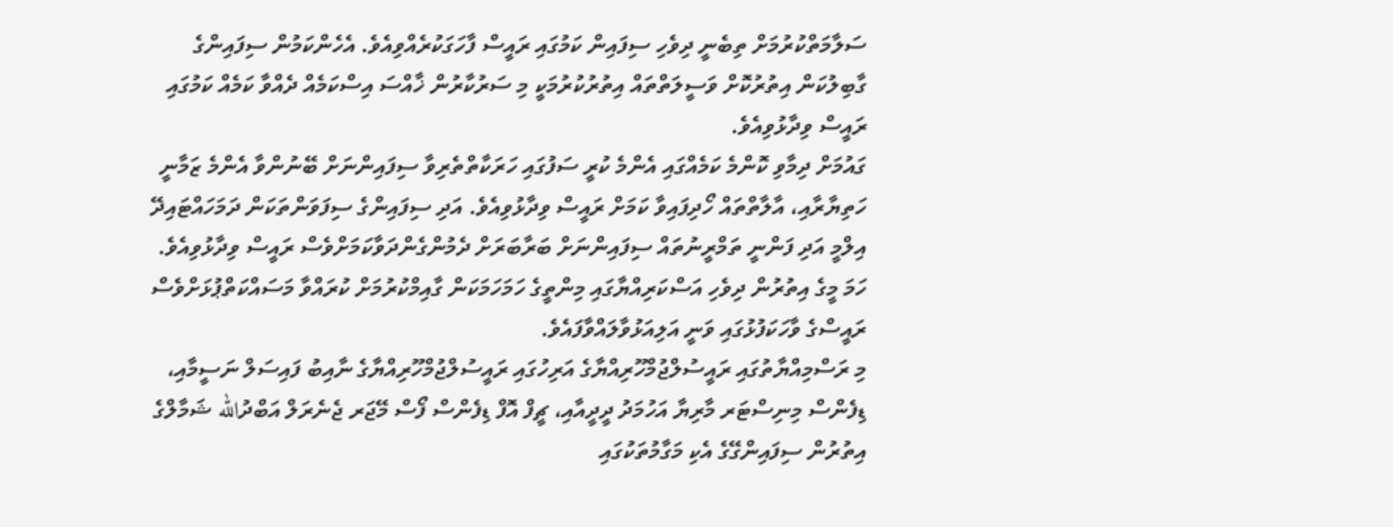ސަލާމަތްކުރުމަށް ތިބެނީ ދިވެހި ސިފައިން ކަމުގައި ރައީސް ފާހަގަކުރެއްވިއެވެ. އެހެންކަމުން ސިފައިންގެ ގާބިލުކަން އިތުރުކޮށް ވަސީލަތްތައް އިތުރުކުރުމަކީ މި ސަރުކާރުން ޚާއްސަ އިސްކަމެއް ދެއްވާ ކަމެއް ކަމުގައި ރައީސް ވިދާޅުވިއެވެ.
ގައުމަށް ދިމާވި ކޮންމެ ކަމެއްގައި އެންމެ ކުރީ ސަފުގައި ހަރަކާތްތެރިވާ ސިފައިންނަށް ބޭނުންވާ އެންމެ ޒަމާނީ ހަތިޔާރާއި، އާލާތްތައް ހޯދިފައިވާ ކަމަށް ރައީސް ވިދާޅުވިއެވެ. އަދި ސިފައިންގެ ސިފަވަންތަކަން ދަމަހައްޓައިދޭ އިލްމީ އަދި ފަންނީ ތަމްރީނުތައް ސިފައިންނަށް ބަރާބަރަށް ދެމުންގެންދަވާކަމަށްވެސް ރައީސް ވިދާޅުވިއެވެ.
ހަމަ މީގެ އިތުރުން ދިވެހި އަސްކަރިއްޔާގައި މިންތީގެ ހަމަހަމަކަން ގާއިމްކުރުމަށް ކުރައްވާ މަސައްކަތްޕުޅަށްވެސް ރައީސްގެ ވާހަކަފުޅުގައި ވަނީ އަލިއަޅުވާލައްވާފައެވެ.
މި ރަސްމިއްޔާތުގައި ރައީސުލްޖުމްހޫރިއްޔާގެ އަރިހުގައި ރައީސުލްޖުމްހޫރިއްޔާގެ ނާއިބު ފައިސަލް ނަސީމާއި، ޑިފެންސް މިނިސްޓަރ މާރިޔާ އަހުމަދު ދީދީއާއި، ޗީފް އޮފް ޑިފެންސް ފޯސް މޭޖަރ ޖެނެރަލް އަބްދުالله ޝަމާލްގެ އިތުރުން ސިފައިންގޭގެ އެކި މަގާމުތަކުގައި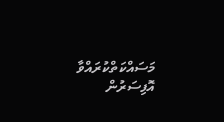މަސައްކަތްކުރައްވާ އޮފިސަރުން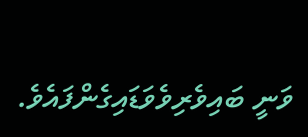ވަނީ ބައިވެރިވެވަޑައިގެންފައެވެ.